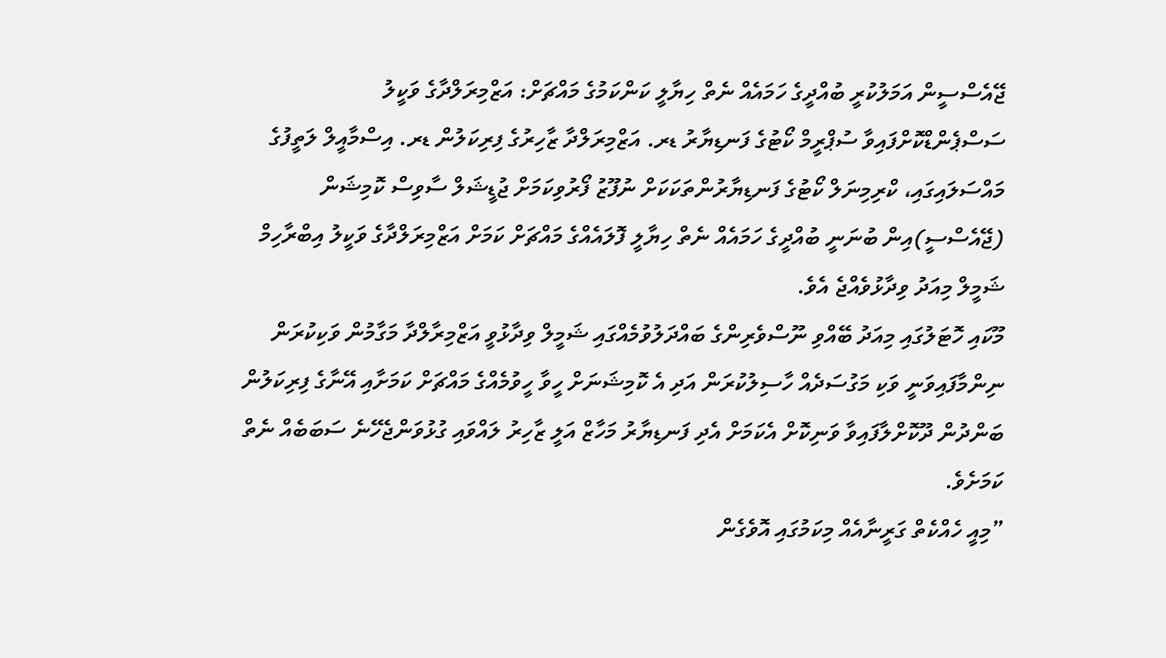ޖޭއެސްސީން އަމަލުކުރީ ބުއްދީގެ ހަމައެއް ނެތް ހިޔާލީ ކަންކަމުގެ މައްޗަށް: އަޒްމިރަލްދާގެ ވަކީލު
ސަސްޕެންޑްކޮށްފައިވާ ސުޕްރީމް ކޯޓުގެ ފަނޑިޔާރު ޑރ. އަޒްމިރަލްދާ ޒާހިރުގެ ފިރިކަލުން ޑރ. އިސްމާއީލް ލަތީފުގެ މައްސަލައިގައި، ކްރިމިނަލް ކޯޓުގެ ފަނޑިޔާރުންތަކަކަށް ނުފޫޒު ފޯރުވިކަމަށް ޖުޑީޝަލް ސާވިސް ކޮމިޝަން (ޖޭއެސްސީ)އިން ބުނަނީ ބުއްދީގެ ހަމައެއް ނެތް ހިޔާލީ ފޮލައެއްގެ މައްޗަށް ކަމަށް އަޒްމިރަލްދާގެ ވަކީލު އިބްރާހިމް ޝަމީލް މިއަދު ވިދާޅުވެއްޖެ އެވެ.
މޫކައި ހޮޓަލުގައި މިއަދު ބޭއްވި ނޫސްވެރިންގެ ބައްދަލުވުމެއްގައި ޝަމީލް ވިދާޅުވީ އަޒްމިރާލްދާ މަގާމުން ވަކިކުރަން ނިންމާފައިވަނީ ވަކި މަގުސަދެއް ހާސިލުކުރަން އަދި އެ ކޮމިޝަނަށް ހީވާ ހީވުމެއްގެ މައްޗަށް ކަމަށާއި އޭނާގެ ފިރިކަލުން ބަންދުން ދޫކޮށްލާފައިވާ ވަނިކޮށް އެކަމަށް އެދި ފަނޑިޔާރު މަހާޒް އަލީ ޒާހިރު ލައްވައި ގުޅުވަންޖެހޭނެ ސަބަބެއް ނެތް ކަމަށެވެ.
”މިއީ ހެއްކެތް ގަރީނާއެއް މިކަމުގައި އޮވެގެން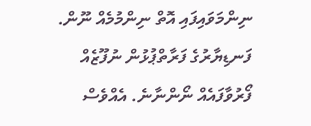ނިންމަވައިފައި އޮތް ނިންމުމެއް ނޫން. ފަނޑިޔާރުގެ ފަރާތްޕުޅުން ނުފޫޒެއް ފޯރުވާފައެއް ނޯންނާނެ. އެއްވެސް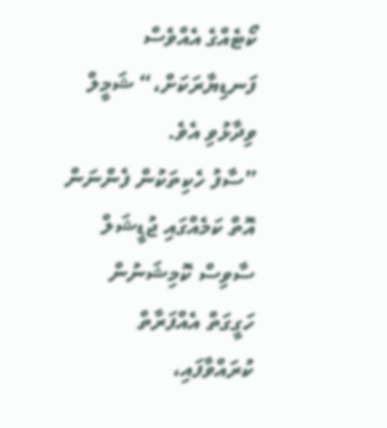ކޯޓެއްގެ އެއްވެސް ފަނޑިޔާރަކަށް،“ ޝަމީލް ވިދާޅުވި އެވެ.
”ސާފު ހެކިތަކުން ފެންނަން އޮތް ކަމެއްގައި ޖުޑީޝަލް ސާވިސް ކޮމިޝަނުން ހަގީގަތް އެއްފަރާތް ކުރައްވާފައި،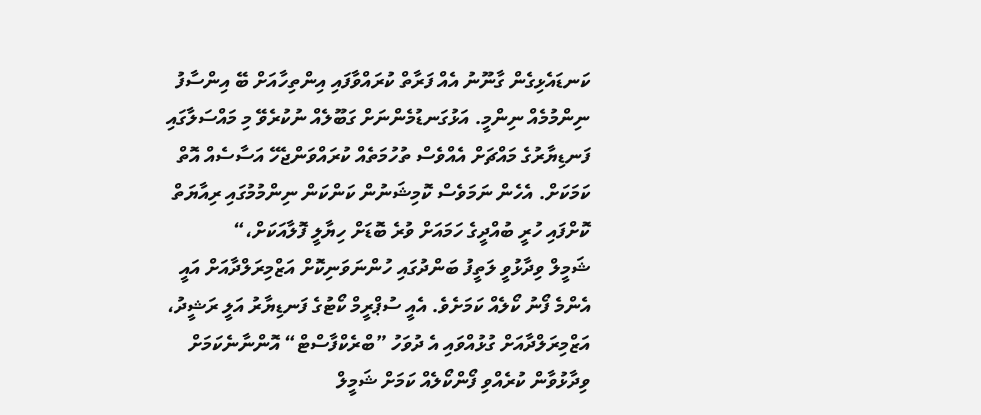ކަނޑައެޅިގެން ގާނޫނު އެއް ފަރާތް ކުރައްވާފައި އިންތިހާއަށް ބޭ އިންސާފު ނިންމުމެއް ނިންމީ. އަޅުގަނޑުމެންނަށް ގަބޫލެއް ނުކުރެވޭ މި މައްސަލާގައި ފަނޑިޔާރުގެ މައްޗަށް އެއްވެސް ތުހުމަތެއް ކުރައްވަންޖެހޭ އަސާސެއް އޮތް ކަމަކަށް. އެހެން ނަމަވެސް ކޮމިޝަނުން ކަންކަން ނިންމުމުގައި ރިއާޔަތް ކޮށްފައި ހުރީ ބުއްދީގެ ހަމައަށް ވުރެ ބޮޑަށް ހިޔާލީ ފޮލާއަކަށް،“
ޝަމީލް ވިދާޅުވީ ލަތީފު ބަންދުގައި ހުންނަވަނިކޮށް އަޒްމިރަލްދާއަށް އައީ އެންމެ ފޯނު ކޯލެއް ކަމަށެވެ. އެއީ ސުޕްރީމް ކޯޓުގެ ފަނޑިޔާރު އަލީ ރަޝީދު، އަޒްމިރަލްދާއަށް ގުޅުއްވައި އެ ދުވަހު ”ބްރެކްފާސްޓް“ އޮންނާނެކަމަށް ވިދާޅުވާން ކުރެއްވި ފޯންކޯލެއް ކަމަށް ޝަމީލް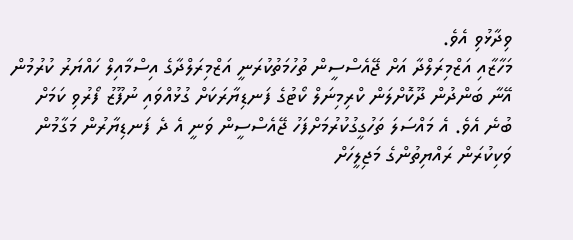ވިދާޅުވި އެވެ.
މަހާޒާއި އަޒްމިރަލްދާ އަށް ޖޭއެސްސީން ތުހުމަތުކުރަނީ އަޒްމިރަލްދާގެ އިސްމާއިލް ހައްޔަރު ކުރުމުން އޭނާ ބަންދުން ދޫކޮށްލަން ކްރިމިނަލް ކޯޓުގެ ފަނޑިޔާރަކަށް ގުޅުއްވައި ނުފޫޒު ފޯރުވި ކަމަށް ބުނެ އެވެ. އެ މައްސަލަ ތަހުގީގުކުރުމަށްފަހު ޖޭއެސްސީން ވަނީ އެ ދެ ފަނޑިޔާރުން މަގާމުން ވަކިކުރަން ރައްޔިތުންގެ މަޖިލީހަށް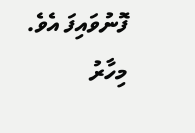ފޮނުވައިފަ އެވެ. މިހާރު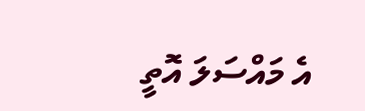އެ މައްސަލަ އޮތީ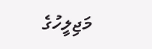މަޖިލީހުގެ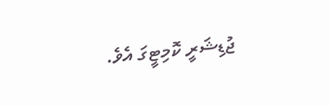ޖުޑިޝަރީ ކޮމިޓީގަ އެވެ.